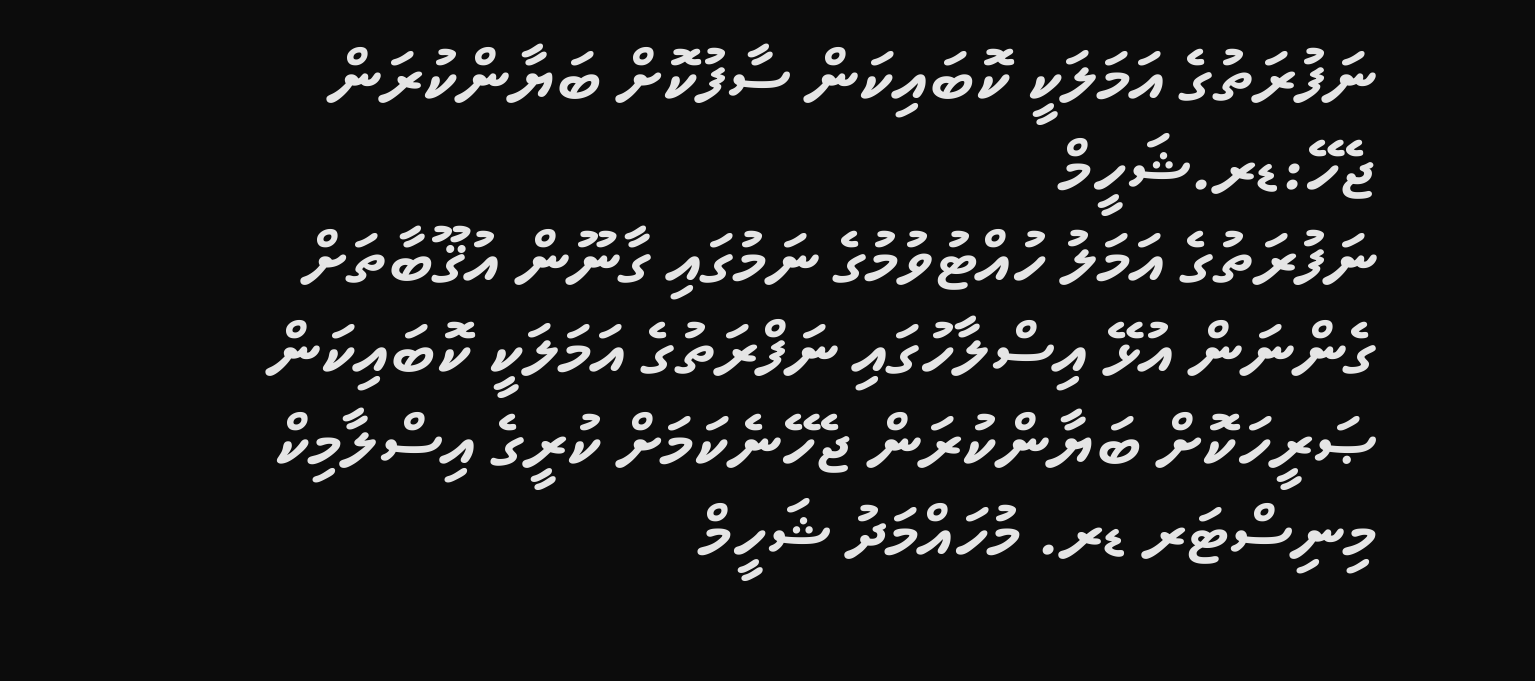ނަފުރަތުގެ އަމަލަކީ ކޮބައިކަން ސާފުކޮށް ބަޔާންކުރަން ޖެހޭ:ޑރ.ޝަހީމް
ނަފުރަތުގެ އަމަލު ހުއްޓުވުމުގެ ނަމުގައި ގާނޫން އުޤޫބާތަށް ގެންނަން އުޅޭ އިސްލާހުގައި ނަފްރަތުގެ އަމަލަކީ ކޮބައިކަން ޞަރީހަކޮށް ބަޔާންކުރަން ޖެހޭނެކަމަށް ކުރީގެ އިސްލާމިކް މިނިސްޓަރ ޑރ. މުހައްމަދު ޝަހީމް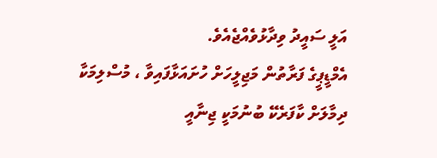އަލީ ސައީދު ވިދާޅުވެއްޖެއެވެ.
އެމްޑީޕީގެ ފަރާތުން މަޖިލީހަށް ހުށައަޅާފައިވާ ، މުސްލިމަކާ ދިމާލަށް ކާފަރެކޭ ބުނުމަކީ ޖިނާއީ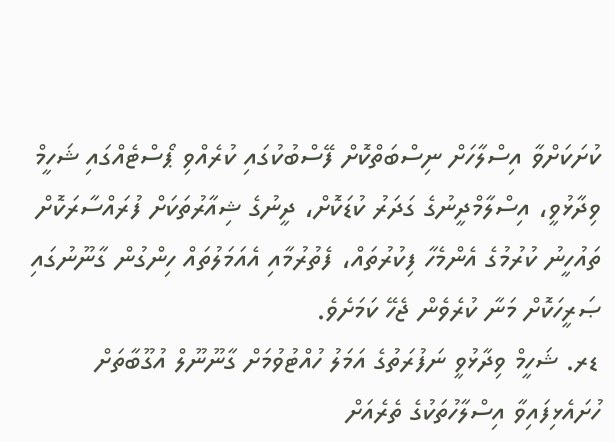ކުށަކަށްވާ އިސްލާހަށް ނިސްބަތްކޮށް ފޭސްބުކުގައި ކުރެއްވި ޕޯސްޓެއްގައި ޝަހީމް ވިދާޅުވީ، އިސްލާމްދީނުގެ ގަދަރު ކުޑަކޮށް، ދީނުގެ ޝިއާރުތަކަށް ފުރައްސާރަކޮށް ތައުހީނު ކުރުމުގެ އެންމެހާ ފިކުރުތައް، ފެތުރުމާއި އެއަމަލުތައް ހިންގުން ގާނޫނުގައި ޞަރީހަކޮށް މަނާ ކުރެވެން ޖެހޭ ކަމަށެވެ.
ޑރ. ޝަހީމް ވިދާޅުވީ ނަފުރަތުގެ އަމަލު ހުއްޓުވުމަށް ގާނޫނޫލް އުގޫބާތަށް ހުށައެޅިފައިވާ އިސްލާހުތަކުގެ ތެރެއަށް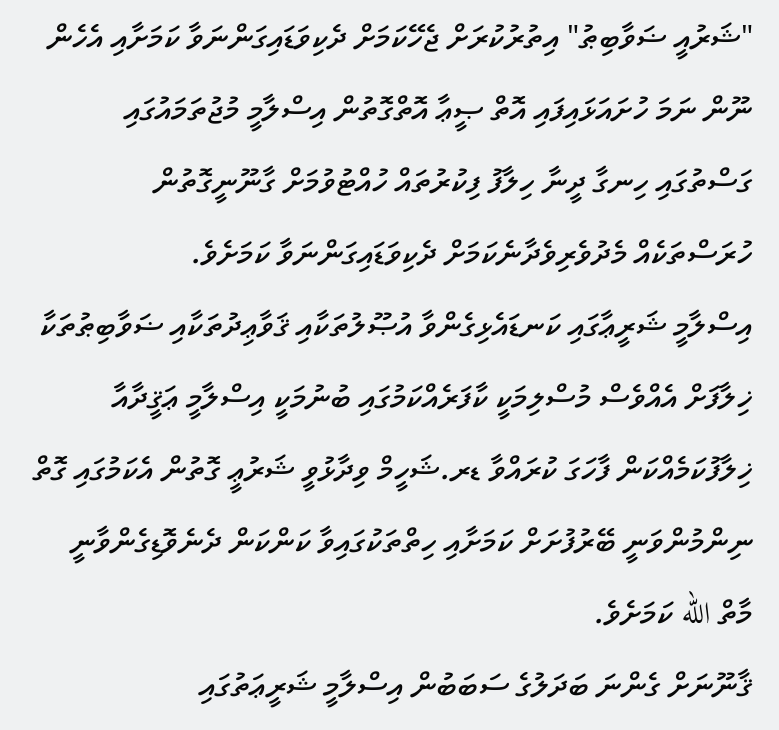"ޝަރުއީ ޟަވާބިޠު" އިތުރުކުރަށް ޖެހޭކަމަށް ދެކިވަޑައިގަންނަވާ ކަމަށާއި އެހެން ނޫން ނަމަ ހުށައަޅައިފައި އޮތް ޞީޢާ އޮތްގޮތުން އިސްލާމީ މުޖުތަމައުގައި ގަސްތުގައި ހިނގާ ދީނާ ހިލާފު ފިކުރުތައް ހުއްޓުވުމަށް ގާނޫނީގޮތުން ހުރަސްތަކެއް މެދުވެރިވެދާނެކަމަށް ދެކިވަޑައިގަންނަވާ ކަމަށެވެ.
އިސްލާމީ ޝަރީޢާގައި ކަނޑައެޅިގެންވާ އުޞޫލުތަކާއި ޤަވާޢިދުތަކާއި ޟަވާބިޠުތަކާ ޚިލާފަށް އެއްވެސް މުސްލިމަކީ ކާފަރެއްކަމުގައި ބުނުމަކީ އިސްލާމީ ޢަޤީދާއާ ޚިލާފުކަމެއްކަން ފާހަގަ ކުރައްވާ ޑރ.ޝަހީމް ވިދާޅުވީ ޝަރުޢީ ގޮތުން އެކަމުގައި ގޮތް ނިންމުންވަނީ ބޭރުފުށަށް ކަމަށާއި ހިތްތަކުގައިވާ ކަންކަން ދެނެވޮޑިގެންވާނީ މާތް الله ކަމަށެވެ.
ޤާނޫނަށް ގެންނަ ބަދަލުގެ ސަބަބުން އިސްލާމީ ޝަރީޢަތުގައި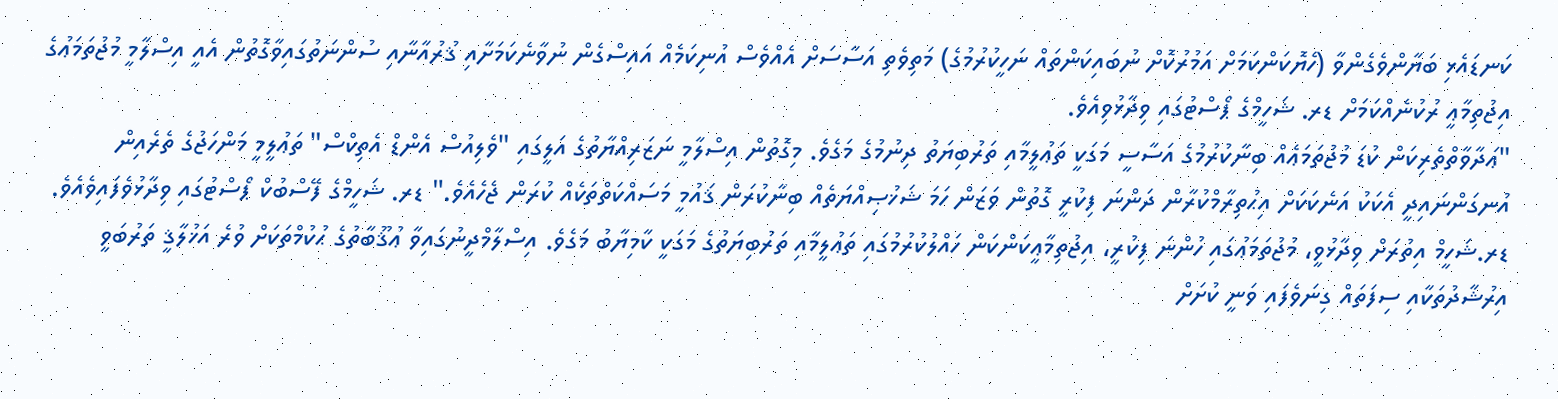ކަނޑައެޅި ބަޔާންވެގެންވާ (ހެޔޮކަންކަމަށް އަމުރުކޮށް ނުބައިކަންތައް ނަހީކުރުމުގެ) މަތިވެތި އަސާސަށް އެއްވެސް އުނިކަމެއް އައިސްގެން ނުވާނެކަމަށާއި ޤުރުއާނާއި ސުންނަތުގައިވާގޮތުން އެއީ އިސްލާމީ މުޖުތަމަޢުގެ އިޖުތިމާޢީ ރުކުނެއްކަމަށް ޑރ. ޝަހީމްގެ ޕޯސްޓުގައި ވިދާޅުވިއެވެ.
"ޢަދާވާތްތެރިކަން ކުޑަ މުޖުތަމަޢެއް ބިނާކުރުމުގެ އަސާސީ މަގަކީ ތަޢުލީމާއި ތަރުބިޔަތު ދިނުމުގެ މަގެވެ. މިގޮތުން އިސްލާމީ ނަޒަރިއްޔާތުގެ އަލީގައި "ވެލިއުސް އެންޑް އެތިކްސް" ތަޢުލީމީ މަންހަޖުގެ ތެރެއިން އުނގަންނައިދީ އެކަކު އަނެކަކަށް އިޙުތިރާމްކުރާން ދަންނަ ފިކުރީ ގޮތުން ވަޒަން ހަމަ ޝަޚުޞިއްޔަތެއް ބިނާކުރަން ޤައުމީ މަސައްކަތްތަކެއް ކުރަން ޖެހެއެވެ." ޑރ. ޝަހީމްގެ ފޭސްބުކް ޕޯސްޓުގައި ވިދާޅުވެފައިވެއެވެ.
ޑރ.ޝަހީމް އިތުރަށް ވިދާޅުވީ، މުޖުތަމަޢުގައި ހުންނަ ފިކުރީ، އިޖުތިމާޢީކަންކަން ހައްލުކުރުމުގައި ތަޢުލީމާއި ތަރުބިޔަތުގެ މަގަކީ ކާމިޔާބު މަގެވެ. އިސްލާމްދީނުގައިވާ ޢުޤޫބާތުގެ ޙުކުމްތަކަށް ވުރެ އަޚުލާޤީ ތަރުބަވީ އިރުޝާދުތަކާއި ސިފަތައް ގިނަވެފައި ވަނީ ކުށަށް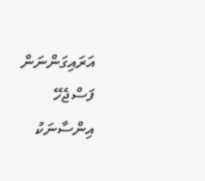އަރައިގަންނަން ފަސްޖެހޭ އިންސާނަކު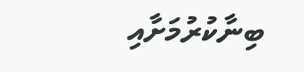ބިނާކުރުމަށާއި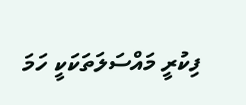ފިކުރީ މައްސަލަތަކަކީ ހަމަ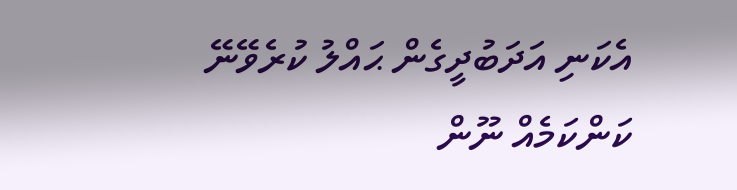އެކަނި އަދަބުދީގެން ޙައްލު ކުރެވޭނޭ ކަންކަމެއް ނޫން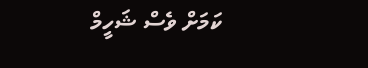ކަމަށް ވެސް ޝަހީމް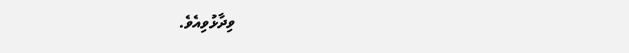ވިދާޅުވިއެވެ.